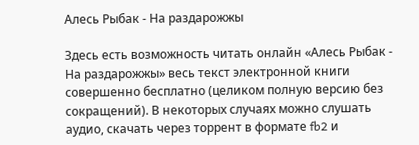Алесь Рыбак - На раздарожжы

Здесь есть возможность читать онлайн «Алесь Рыбак - На раздарожжы» весь текст электронной книги совершенно бесплатно (целиком полную версию без сокращений). В некоторых случаях можно слушать аудио, скачать через торрент в формате fb2 и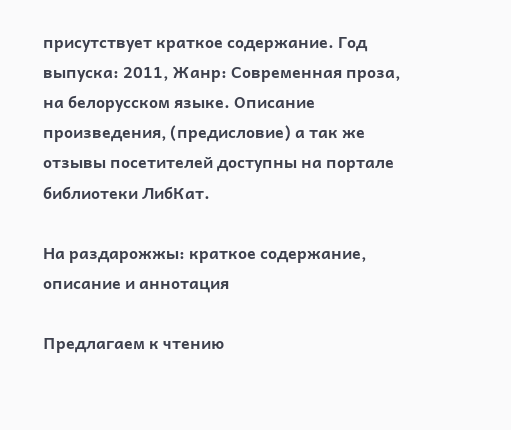присутствует краткое содержание. Год выпуска: 2011, Жанр: Современная проза, на белорусском языке. Описание произведения, (предисловие) а так же отзывы посетителей доступны на портале библиотеки ЛибКат.

На раздарожжы: краткое содержание, описание и аннотация

Предлагаем к чтению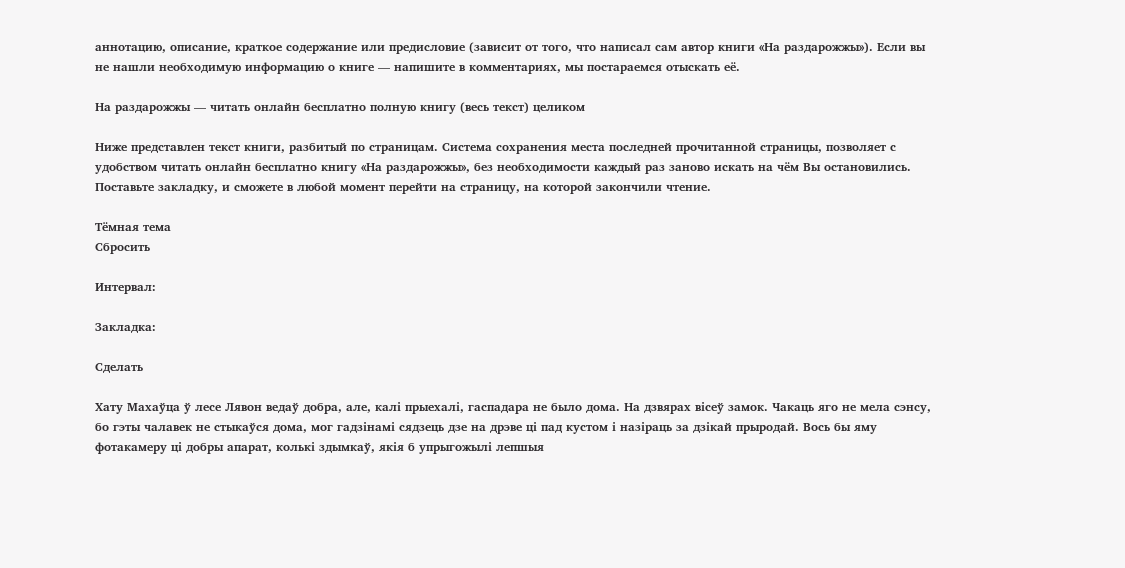аннотацию, описание, краткое содержание или предисловие (зависит от того, что написал сам автор книги «На раздарожжы»). Если вы не нашли необходимую информацию о книге — напишите в комментариях, мы постараемся отыскать её.

На раздарожжы — читать онлайн бесплатно полную книгу (весь текст) целиком

Ниже представлен текст книги, разбитый по страницам. Система сохранения места последней прочитанной страницы, позволяет с удобством читать онлайн бесплатно книгу «На раздарожжы», без необходимости каждый раз заново искать на чём Вы остановились. Поставьте закладку, и сможете в любой момент перейти на страницу, на которой закончили чтение.

Тёмная тема
Сбросить

Интервал:

Закладка:

Сделать

Хату Махаўца ў лесе Лявон ведаў добра, але, калі прыехалі, гаспадара не было дома. На дзвярах вісеў замок. Чакаць яго не мела сэнсу, бо гэты чалавек не стыкаўся дома, мог гадзінамі сядзець дзе на дрэве ці пад кустом і назіраць за дзікай прыродай. Вось бы яму фотакамеру ці добры апарат, колькі здымкаў, якія б упрыгожылі лепшыя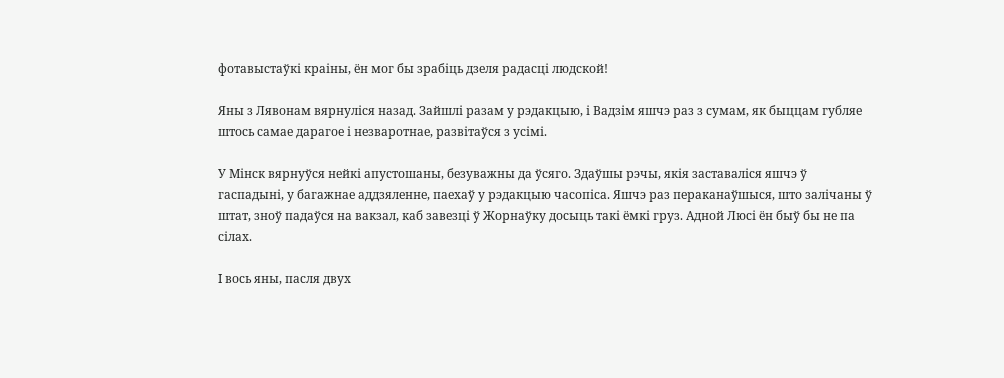фотавыстаўкі краіны, ён мог бы зрабіць дзеля радасці людской!

Яны з Лявонам вярнуліся назад. Зайшлі разам у рэдакцыю, і Вадзім яшчэ раз з сумам, як быццам губляе штось самае дарагое і незваротнае, развітаўся з усімі.

У Мінск вярнуўся нейкі апустошаны, безуважны да ўсяго. Здаўшы рэчы, якія заставаліся яшчэ ў гаспадыні, у багажнае аддзяленне, паехаў у рэдакцыю часопіса. Яшчэ раз пераканаўшыся, што залічаны ў штат, зноў падаўся на вакзал, каб завезці ў Жорнаўку досыць такі ёмкі груз. Адной Люсі ён быў бы не па сілах.

I вось яны, пасля двух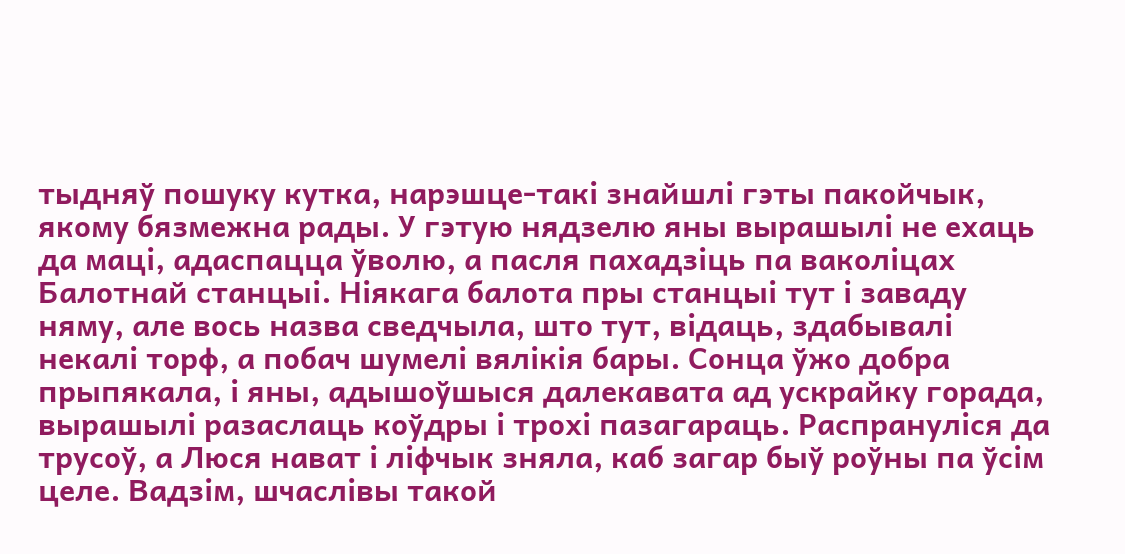тыдняў пошуку кутка, нарэшце-такі знайшлі гэты пакойчык, якому бязмежна рады. У гэтую нядзелю яны вырашылі не ехаць да маці, адаспацца ўволю, а пасля пахадзіць па ваколіцах Балотнай станцыі. Ніякага балота пры станцыі тут і заваду няму, але вось назва сведчыла, што тут, відаць, здабывалі некалі торф, а побач шумелі вялікія бары. Сонца ўжо добра прыпякала, і яны, адышоўшыся далекавата ад ускрайку горада, вырашылі разаслаць коўдры і трохі пазагараць. Распрануліся да трусоў, а Люся нават і ліфчык зняла, каб загар быў роўны па ўсім целе. Вадзім, шчаслівы такой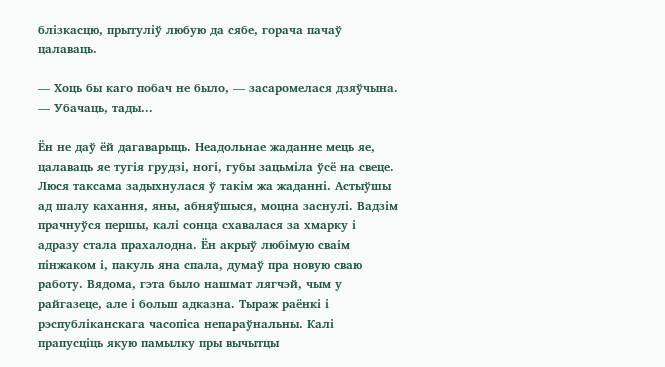блізкасцю, прытуліў любую да сябе, горача пачаў цалаваць.

— Хоць бы каго побач не было, — засаромелася дзяўчына. — Убачаць, тады...

Ён не даў ёй дагаварыць. Неадольнае жаданне мець яе, цалаваць яе тугія грудзі, ногі, губы зацьміла ўсё на свеце. Люся таксама задыхнулася ў такім жа жаданні. Астыўшы ад шалу кахання, яны, абняўшыся, моцна заснулі. Вадзім прачнуўся першы, калі сонца схавалася за хмарку і адразу стала прахалодна. Ён акрыў любімую сваім пінжаком і, пакуль яна спала, думаў пра новую сваю работу. Вядома, гэта было нашмат лягчэй, чым у райгазеце, але і больш адказна. Тыраж раёнкі і рэспубліканскага часопіса непараўнальны. Калі прапусціць якую памылку пры вычытцы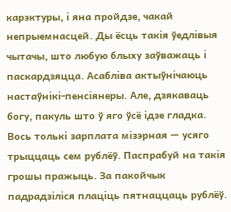карэктуры, і яна пройдзе, чакай непрыемнасцей. Ды ёсць такія ўедлівыя чытачы, што любую блыху заўважаць і паскардзяцца. Асабліва актыўнічаюць настаўнікі-пенсіянеры. Але, дзякаваць богу, пакуль што ў яго ўсё ідзе гладка. Вось толькі зарплата мізэрная — усяго трыццаць сем рублёў. Паспрабуй на такія грошы пражыць. За пакойчык падрадзіліся плаціць пятнаццаць рублёў.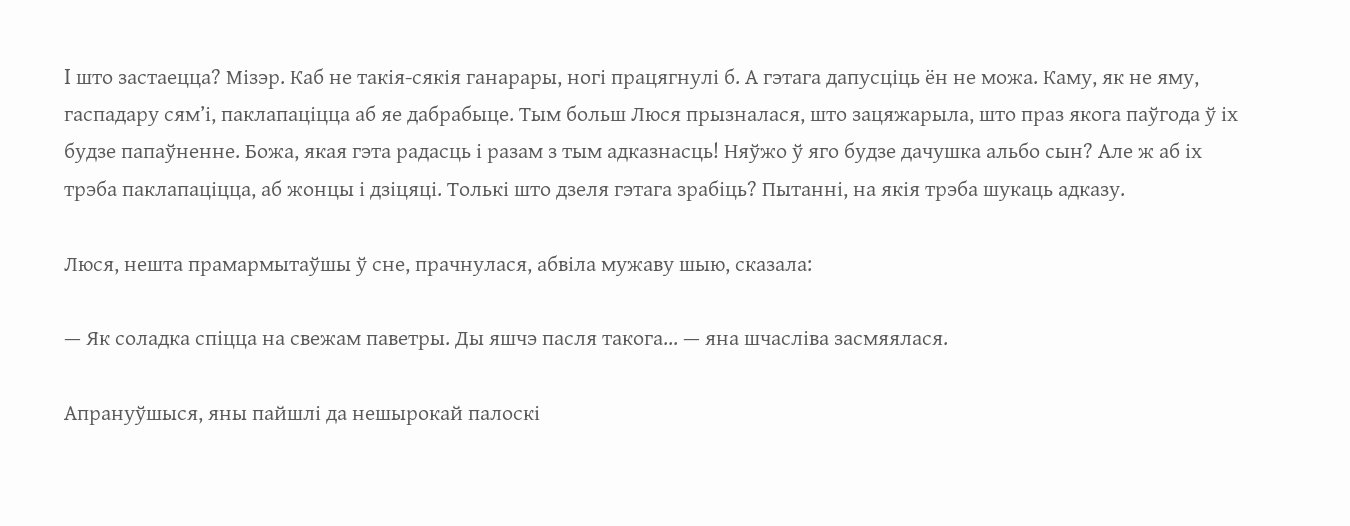I што застаецца? Мізэр. Каб не такія-сякія ганарары, ногі працягнулі б. А гэтага дапусціць ён не можа. Каму, як не яму, гаспадару сям’і, паклапаціцца аб яе дабрабыце. Тым больш Люся прызналася, што зацяжарыла, што праз якога паўгода ў іх будзе папаўненне. Божа, якая гэта радасць і разам з тым адказнасць! Няўжо ў яго будзе дачушка альбо сын? Але ж аб іх трэба паклапаціцца, аб жонцы і дзіцяці. Толькі што дзеля гэтага зрабіць? Пытанні, на якія трэба шукаць адказу.

Люся, нешта прамармытаўшы ў сне, прачнулася, абвіла мужаву шыю, сказала:

— Як соладка спіцца на свежам паветры. Ды яшчэ пасля такога... — яна шчасліва засмяялася.

Апрануўшыся, яны пайшлі да нешырокай палоскі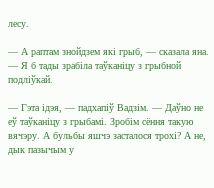лесу.

— А раптам знойдзем які грыб, — сказала яна. — Я б тады зрабіла таўканіцу з грыбной подліўкай.

— Гэта ідэя, — падхапіў Вадзім. — Даўно не еў таўканіцу з грыбамі. Зробім сёння такую вячэру. А бульбы яшчэ засталося трохі? А не, дык пазычым у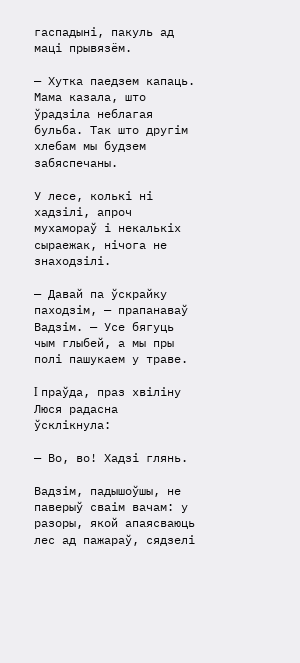гаспадыні, пакуль ад маці прывязём.

— Хутка паедзем капаць. Мама казала, што ўрадзіла неблагая бульба. Так што другім хлебам мы будзем забяспечаны.

У лесе, колькі ні хадзілі, апроч мухамораў і некалькіх сыраежак, нічога не знаходзілі.

— Давай па ўскрайку паходзім, — прапанаваў Вадзім. — Усе бягуць чым глыбей, а мы пры полі пашукаем у траве.

I праўда, праз хвіліну Люся радасна ўсклікнула:

— Во, во! Хадзі глянь.

Вадзім, падышоўшы, не паверыў сваім вачам: у разоры, якой апаясваюць лес ад пажараў, сядзелі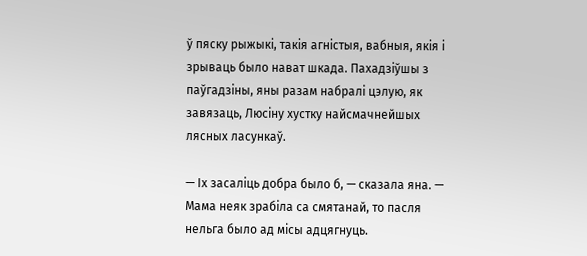ў пяску рыжыкі, такія агністыя, вабныя, якія і зрываць было нават шкада. Пахадзіўшы з паўгадзіны, яны разам набралі цэлую, як завязаць, Люсіну хустку найсмачнейшых лясных ласункаў.

— Іх засаліць добра было б, — сказала яна. — Мама неяк зрабіла са смятанай, то пасля нельга было ад місы адцягнуць.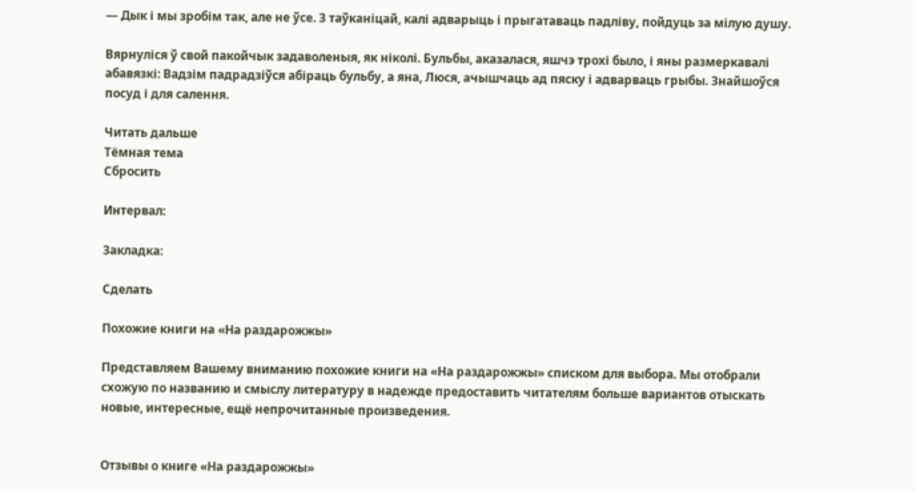— Дык і мы зробім так, але не ўсе. З таўканіцай, калі адварыць і прыгатаваць падліву, пойдуць за мілую душу.

Вярнуліся ў свой пакойчык задаволеныя, як ніколі. Бульбы, аказалася, яшчэ трохі было, і яны размеркавалі абавязкі: Вадзім падрадзіўся абіраць бульбу, а яна, Люся, ачышчаць ад пяску і адварваць грыбы. Знайшоўся посуд і для салення.

Читать дальше
Тёмная тема
Сбросить

Интервал:

Закладка:

Сделать

Похожие книги на «На раздарожжы»

Представляем Вашему вниманию похожие книги на «На раздарожжы» списком для выбора. Мы отобрали схожую по названию и смыслу литературу в надежде предоставить читателям больше вариантов отыскать новые, интересные, ещё непрочитанные произведения.


Отзывы о книге «На раздарожжы»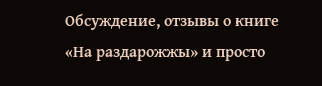Обсуждение, отзывы о книге «На раздарожжы» и просто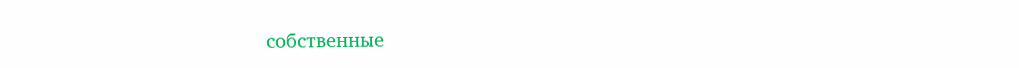собственные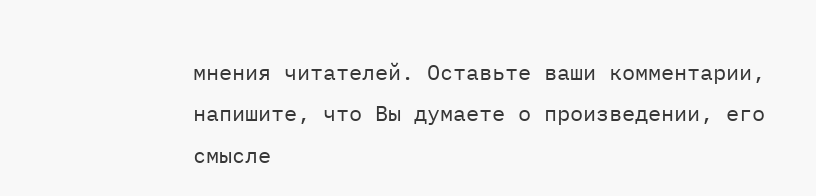мнения читателей. Оставьте ваши комментарии, напишите, что Вы думаете о произведении, его смысле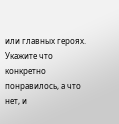или главных героях. Укажите что конкретно понравилось, а что нет, и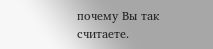почему Вы так считаете.